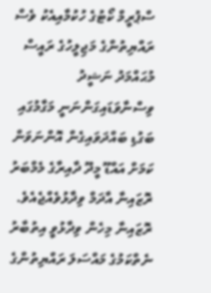ސްޕުރީމް ކޯޓުގެ ހުކުމާއިއެކު ވެސް ރައްޔިތުންގެ މަޖިލީހުގެ ރައީސް މުޙައްމަދު ނަޝީދު ވިސްނާވަޑައިގަންނަނީ މަގާމުގައި ބަގުޑި ބައްދަވައިގެން އޮންނަވަން ކަމަށް އައްޑޫ މީދޫ ދާއިރާގެ މެމްބަރު ރޮޒައިނާ އާދަމް ވިދާޅުވެއްޖެއެވެ.
ރޮޒައިނާ މިހެން ވިދާޅުވީ އިތުބާރު ނެތްކަމުގެ މައްސަލަ ރައްޔިތުންގެ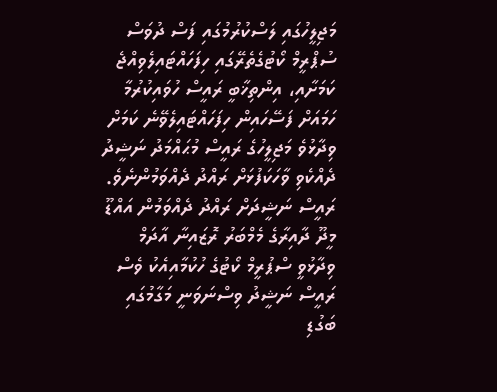މަޖިލީހުގައި ލަސްކުރުމުގައި ފަސް ދުވަސް ސުޕްރީމް ކޯޓުގެތެރޭގައި ހިފަހައްޓައިލެވިއްޖެ ކަމަށާއި، އިންތިޚާބީ ރައީސް ހުވައިކުރުމާ ހަމައަށް ފަސޭހައިން ހިފަހައްޓައިލެވޭނެ ކަމަށް ވިދާޅުވެ މަޖިލީހުގެ ރައީސް މުޙައްމަދު ނަޝީދު ދެއްކެވި ވާހަކަފުޅަށް ރައްދު ދެއްވަމުންނެވެ.
ރައީސް ނަޝީދަށް ރައްދު ދެއްވަމުން އައްޑޫ މީދޫ ދާއިރާގެ މެމްބަރު ރޮޒައިނާ އާދަމް ވިދާޅުވީ ސްޕުރީމް ކޯޓުގެ ހުކުމާއިއެކު ވެސް ރައީސް ނަޝީދު ވިސްނަވަނީ މަގާމުގައި ބަގުޑި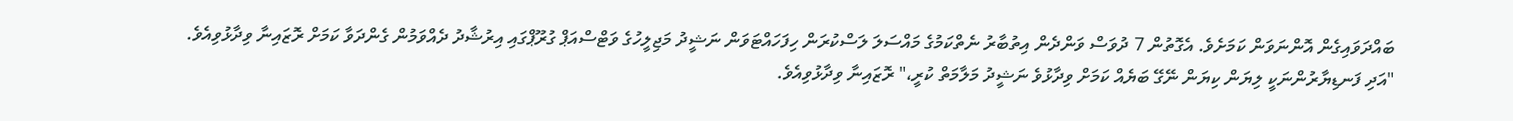ބައްދަވައިގެން އޮންނަވަން ކަމަށެވެ. އެގޮތުން 7 ދުވަސް ވަންދެން އިތުބާރު ނެތްކަމުގެ މައްސަލަ ލަސްކުރަން ހިފަހައްޓަވަން ނަޝީދު މަޖިލީހުގެ ވަޓްސްއަޕް ގުރޫޕްގައި އިރުޝާދު ދެއްވަމުން ގެންދަވާ ކަމަށް ރޮޒައިނާ ވިދާޅުވިއެވެ.
"އަދި ފަނޑިޔާރުންނަކީ ލިޔަން ކިޔަން ނޭގޭ ބަޔެއް ކަމަށް ވިދާޅުވެ ނަޝީދު މަލާމަތް ކުރީ،" ރޮޒައިނާ ވިދާޅުވިއެވެ.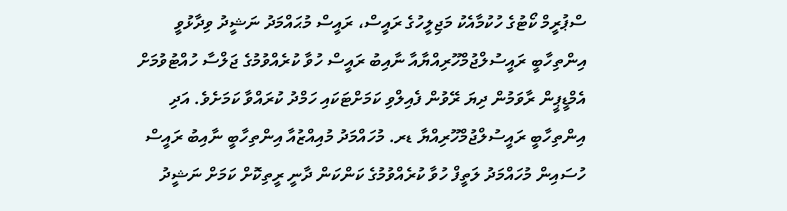ސްޕުރީމް ކޯޓުގެ ހުކުމާއެކު މަޖިލީހުގެ ރައީސް، ރައީސް މުޙައްމަދު ނަޝީދު ވިދާޅުވީ އިންތިހާބީ ރައީސުލްޖުމްހޫރިއްޔާއާ ނާއިބު ރައީސް ހުވާ ކުރެއްވުމުގެ ޖަލްސާ ހުއްޓުވުމަށް އެމްޑީޕީން ރާވަމުން ދިޔަ ރޭވުން ފެއިލްވި ކަމަށްޓަކައި ހަމްދު ކުރައްވާ ކަމަށެވެ. އަދި އިންތިހާބީ ރައީސުލްޖުމްހޫރިއްޔާ ޑރ. މުހައްމަދު މުއިއްޒުއާ އިންތިހާބީ ނާއިބު ރައީސް ހުސައިން މުހައްމަދު ލަތީފް ހުވާ ކުރެއްވުމުގެ ކަންކަން ދާނީ ރީތިކޮށް ކަމަށް ނަޝީދު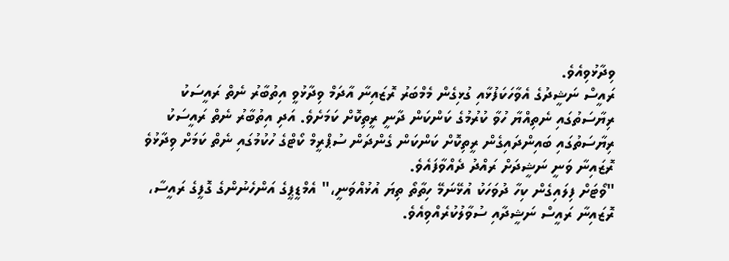ވިދާޅުވިއެވެ.
ރައީސް ނަޝީދުގެ އެވާހަކަފުޅާއި ގުޅިގެން މެމްބަރު ރޮޒައިނާ އާދަމް ވިދާޅުވީ އިތުބާރު ނެތް ރައީސަކު ރިޔާސަތުގައި ނެތިއްޔާ ހުވާ ކުރުމުގެ ކަންކަން ދާނީ ރީތިކޮށް ކަމަށެވެ. އަދި އިތުބާރު ނެތް ރައީސަކު ރިޔާސަތުގައި ބައިންދައިގެން ރީތިކޮށް ކަންކަން ގެންދަން ސުޕްރީމް ކޯޓްގެ ހުކުމުގައި ނެތް ކަމަށް ވިދާޅުވެ ރޮޒައިނާ ވަނީ ނަޝީދަށް ރައްދު ދެއްވާފައެވެ.
"ވޯޓަށް ފިލައިގެން ކިހާ ދުވަހަކު އުޅޭނަމޭ ހިތާތޯ ތިޔަ އުޅުއްވަނީ،" އެމްޑީޕީގެ އަންހެނުންގެ ގޮފީގެ ރައީސާ، ރޮޒައިނާ ރައީސް ނަޝީދާއި ސުވާލުކުރެއްވިއެވެ.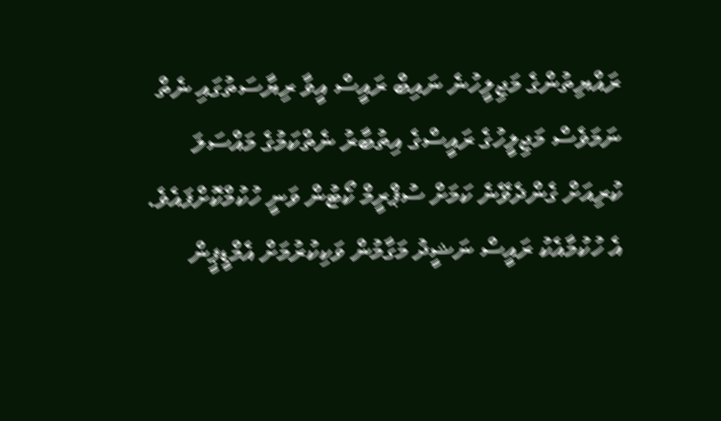ރައްޔިތުންގެ މަޖިލީހުނެ ނައިބް ރައީސް އީވާ ރިޔާސަތުގައި ނެތް ނަމަވެސް މަޖިލީހުގެ ރައީސްގެ އިތުބާރު ނެތްކަމުގެ މައްސަލަ ކުރިއަށް ގެންދެވޭނެ ކަމަށް ސުޕްރީމް ކޯޓުން ވަނީ ހުކުމްކޮށްފައެވެ. އެ ހުކުމާއެކު ރައީސް ނަޝީދު މަގާމުން ވަކިކުރުމަށް އެމްޑީޕީން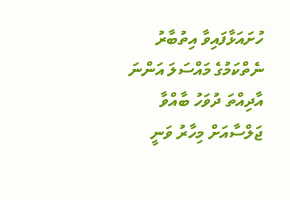ހުށައަޅާފައިވާ އިތުބާރު ނެތްކަމުގެ މައްސަލަ އަންނަ އާދިއްތަ ދުވަހު ބާއްވާ ޖަލްސާއަށް މިހާރު ވަނީ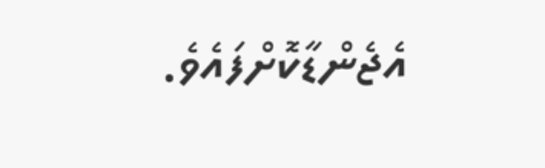އެޖެންޑާކޮށްފައެވެ.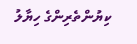ކިޔުންތެރިންގެ ހިޔާލު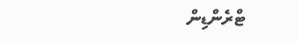ޓްރެންޑިން